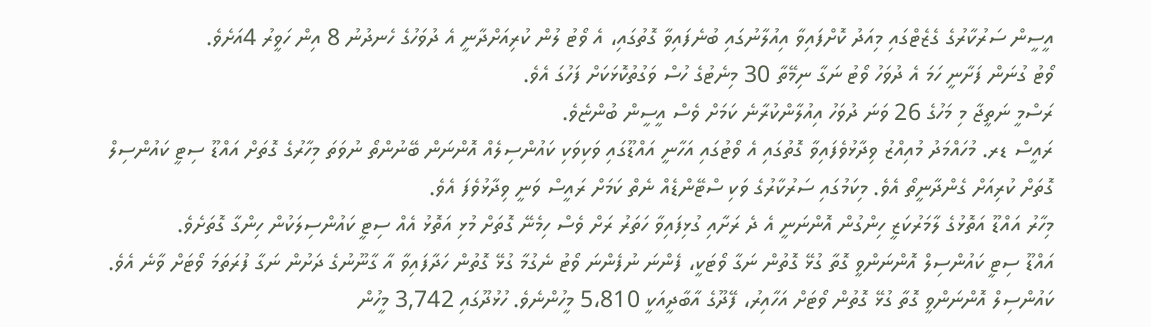އީސީން ސަރުކާރުގެ ގެޒެޓްގައި މިއަދު ކޮށްފައިވާ އިއުލާނުގައި ބުނެފައިވާ ގޮތުގައި، އެ ވޯޓު ލުން ކުރިއަށްދާނީ އެ ދުވަހުގެ ހެނދުނު 8 އިން ހަވީރު 4އަށެވެ.
ވޯޓު ގުނަން ފަށާނީ ހަމަ އެ ދުވަހު ވޯޓު ނަގާ ނިމޭތާ 30 މިނެޓުގެ ހުސް ވަގުތުކޮޅަކަށް ފަހުގަ އެވެ.
ރަސްމީ ނަތީޖާ މި މަހުގެ 26 ވަނަ ދުވަހު އިއުލާންކުރާނެ ކަމަށް ވެސް އީސީން ބުންޏެވެ.
ރައީސް ޑރ. މުހައްމަދު މުއިއްޒު ވިދާޅުވެފައިވާ ގޮތުގައި އެ ވޯޓުގައި އަހާނީ އައްޑޫގައި ވަކިވަކި ކައުންސިލެއް އޮންނަން ބޭނުންތޯ ނުވަތަ މިހާރުގެ ގޮތަށް އައްޑޫ ސިޓީ ކައުންސިލް ގޮތަށް ކުރިއަށް ގެންދާނީތޯ އެވެ. މިކަމުގައި ސަރުކާރުގެ ވަކި ސްޓޭންޑެއް ނެތް ކަމަށް ރައީސް ވަނީ ވިދާޅުވެފަ އެވެ.
މިހާރު އައްޑޫ އަތޮޅުގެ ލާމަރުކަޒީ ހިންގުން އޮންނަނީ އެ ދެ ރަށާއި ގުޅިފައިވާ ހަތަރު ރަށް ވެސް ހިމެނޭ ގޮތަށް މުޅި އަތޮޅު އެއް ސިޓީ ކައުންސިލަކުން ހިންގާ ގޮތަށެވެ.
އައްޑޫ ސިޓީ ކައުންސިލް އޮންނަންވީ ގޮތާ ގުޅޭ ގޮތުން ނަގާ ވޯޓަކީ، ފެންނަ ނުފެންނަ ވޯޓު ނެގުމާ ގުޅޭ ގޮތުން ހަދާފައިވާ އާ ގާނޫނުގެ ދަށުން ނަގާ ފުރަތަމަ ވޯޓަށް ވާނެ އެވެ.
ކައުންސިލް އޮންނަންވީ ގޮތާ ގުޅޭ ގޮތުން ވޯޓަށް އަހާއިރު، ފޭދޫގެ އާބާދީއަކީ 5،810 މީހުންނެވެ. ހުޅުދޫގައި 3,742 މީހުން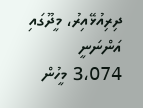ދިރިއުޅޭއިރު، މީދޫގައި އަންނަނީ 3،074 މީހުން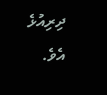ދިރިއުޅެ އެވެ.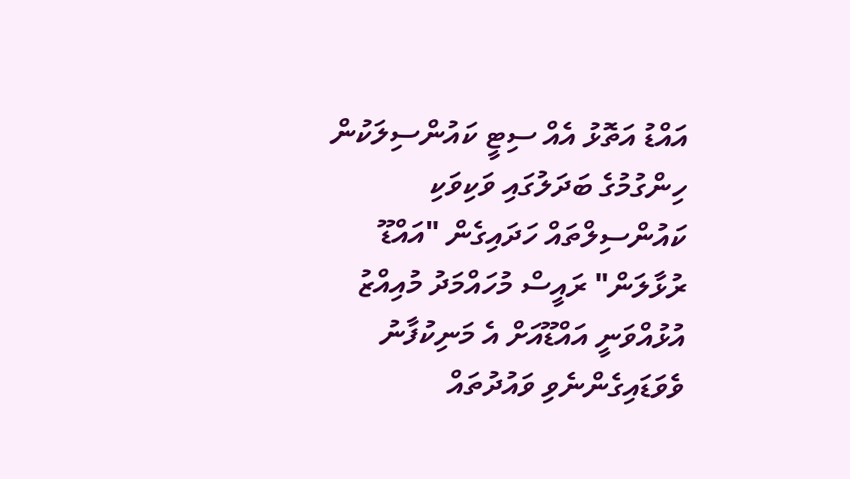އައްޑު އަތޮޅު އެއް ސިޓީ ކައުންސިލަކުން ހިންގުމުގެ ބަދަލުގައި ވަކިވަކި ކައުންސިލްތައް ހަދައިގެން "އައްޑޫ ރުޅާލަން" ރައީސް މުހައްމަދު މުއިއްޒު އުޅުއްވަނީ އައްޑޫއަށް އެ މަނިކުފާނު ވެވަޑައިގެންނެވި ވައުދުތައް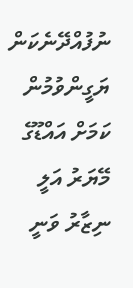ނުފުއްދޭނެކަން ޔަގީންވުމުން ކަމަށް އައްޑޫގެ މޭޔަރު އަލީ ނިޒާރު ވަނީ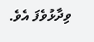ވިދާޅުވެފަ އެވެ.